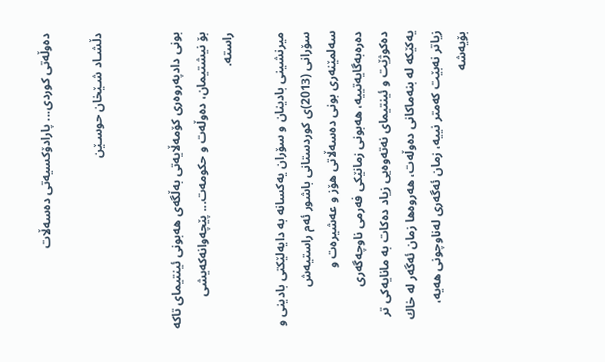ده‌وڵه‌تی‌ كوردی‌... پارادۆكسیه‌تی‌ ده‌سه‌ڵات

دڵشـاد شـێخان حوسـێن


بونی‌ دادپه‌روه‌ری‌ كۆمه‌ڵایه‌تی‌ به‌ڵگه‌ی‌ هه‌بونی‌ ئینتیمای‌ تاكه‌ بۆ نیشتیمان، ده‌وڵه‌ت و حكومه‌ت... پێچه‌وانه‌كه‌یشی‌ راسته‌.

میرنشینی‌ بادینان و سۆران یه‌كسانه‌ به‌ دایه‌لێكتی‌ بادینی‌ و سۆرانی‌ (2013)ی‌ كوردستانی‌ باشور ئه‌م راستیه‌ش سه‌لمێنه‌ری‌ بونی‌ ده‌سه‌ڵاتی‌ هۆز و عه‌شیره‌ت و ده‌ره‌به‌گایه‌تییه‌، هه‌بونی‌ زمانێكی‌ فه‌رمی‌ ناوچه‌گه‌ری‌ ده‌كوژێت و ئینتیمای‌ نه‌ته‌وه‌یی‌ زیاد ده‌كات به‌ مانایه‌كی‌ تر یه‌كێكه‌ له‌ بنه‌ماكانی‌ ده‌وڵه‌ت، هه‌روه‌ها زمان ئه‌گه‌ر له‌ خاك زیاتر نه‌بێت كه‌متر نییه‌، زمان ئه‌گه‌ری‌ له‌ناوچونی‌ هه‌یه‌، بۆیه‌شه‌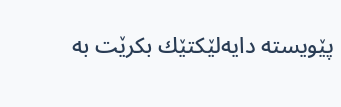پێویسته‌ دایه‌لێكتێك بكرێت به‌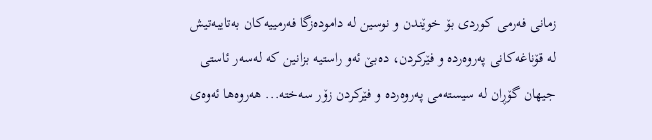زمانی‌ فه‌رمی‌ كوردی‌ بۆ خوێندن و نوسین له‌ داموده‌زگا فه‌رمییه‌كان به‌تایبه‌تیش له‌ قۆناغه‌كانی‌ په‌روه‌رده‌ و فێركردن، ده‌بێ‌ ئه‌و راستیه‌ بزانین كه‌ له‌سه‌ر ئاستی‌ جیهان گۆڕان له‌ سیسته‌می‌ په‌روه‌رده‌ و فێركردن زۆر سه‌خته‌... هه‌روه‌ها ئه‌وه‌ی‌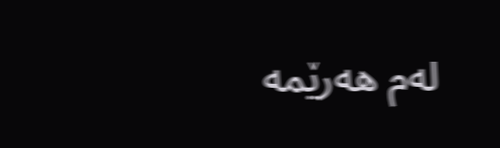له‌م هه‌رێمه‌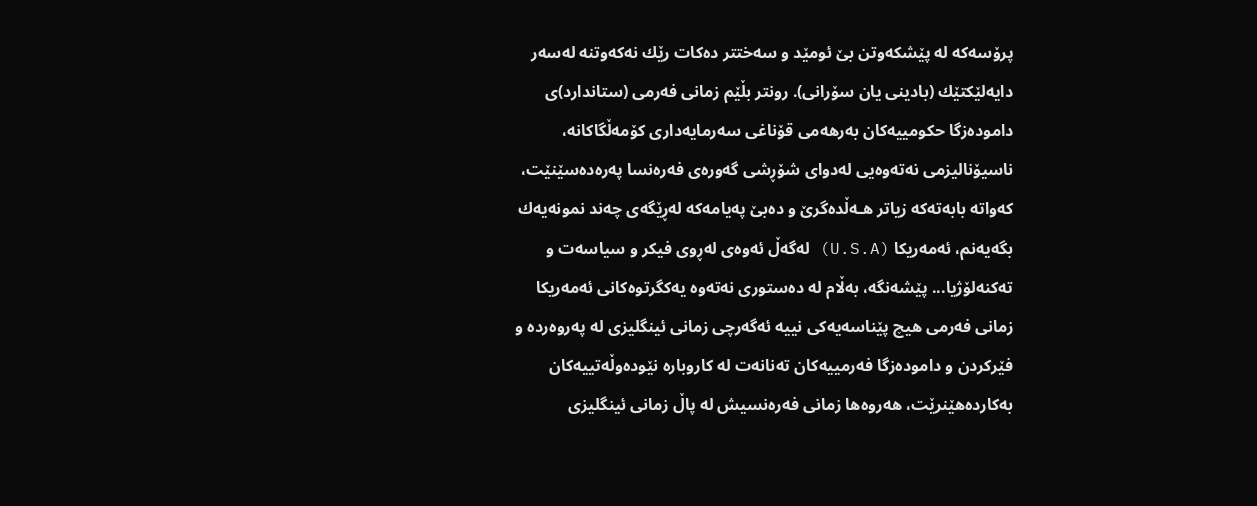پرۆسه‌كه‌ له‌ پێشكه‌وتن بێ‌ ئومێد و سه‌ختتر ده‌كات رێك نه‌كه‌وتنه‌ له‌سه‌ر دایه‌لێكتێك (بادینی‌ یان سۆرانی‌). رونتر بڵێم زمانی‌ فه‌رمی‌ (ستاندارد)ی‌ داموده‌زگا حكومییه‌كان به‌رهه‌می‌ قۆناغی‌ سه‌رمایه‌داری‌ كۆمه‌ڵگاكانه‌، ناسیۆنالیزمی‌ نه‌ته‌وه‌یی‌ له‌دوای‌ شۆڕشی‌ گه‌وره‌ی‌ فه‌ره‌نسا په‌ره‌ده‌سێنێت، كه‌واته‌ بابه‌ته‌كه‌ زیاتر هـه‌ڵده‌گرێ و ده‌بێ‌ په‌یامه‌كه‌ له‌ڕێگه‌ی‌ چه‌ند نمونه‌یه‌ك بگه‌یه‌نم، ئه‌مەریكا (U.S.A) له‌گه‌ڵ ئه‌وه‌ی‌ له‌ڕوی‌ فیكر و سیاسه‌ت و ته‌كنه‌لۆژیا... پێشه‌نگه‌، به‌ڵام له‌ ده‌ستوری‌ نه‌ته‌وه‌ یه‌كگرتوه‌كانی‌ ئه‌مەریكا زمانی‌ فه‌رمی‌ هیچ پێناسه‌یه‌كی‌ نییه‌ ئه‌گه‌رچی‌ زمانی‌ ئینگلیزی‌ له‌ په‌روه‌رده‌ و فێركردن و داموده‌زگا فه‌رمییه‌كان ته‌نانه‌ت له‌ كاروباره‌ نێوده‌وڵه‌تییه‌كان  به‌كارده‌هێنرێت، هه‌روه‌ها زمانی‌ فه‌ره‌نسیش له‌ پاڵ زمانی‌ ئینگلیزی‌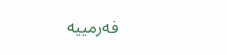فه‌رمییه‌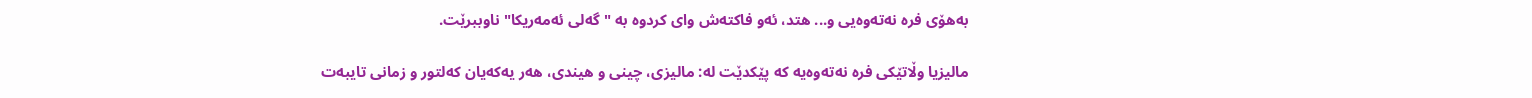به‌هۆی‌ فره‌ نه‌ته‌وه‌یی‌ و... هتد، ئه‌و فاكته‌ش وای‌ كردوه‌ به‌ "گه‌لی‌ ئه‌مەریكا" ناوببرێت.

مالیزیا وڵاتێكی‌ فره‌ نه‌ته‌وه‌یه‌ كه‌ پێكدێت له‌: مالیزی‌، چینی‌ و هیندی‌، هه‌ر یه‌كه‌یان كەلتور و زمانی‌ تایبه‌ت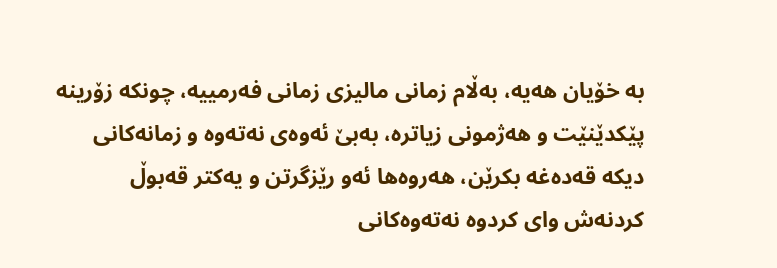به‌ خۆیان هه‌یه‌، به‌ڵام زمانی‌ مالیزی زمانی‌ فه‌رمییه‌، چونكه‌ زۆرینه‌ پێكدێنێت و هه‌ژمونی‌ زیاتره‌، به‌بێ‌ ئه‌وه‌ی‌ نه‌ته‌وه‌ و زمانه‌كانی‌ دیكه‌ قه‌ده‌غه‌ بكرێن، هه‌روه‌ها ئه‌و رێزگرتن و یه‌كتر قه‌بوڵ كردنه‌ش وای‌ كردوه‌ نه‌ته‌وه‌كانی‌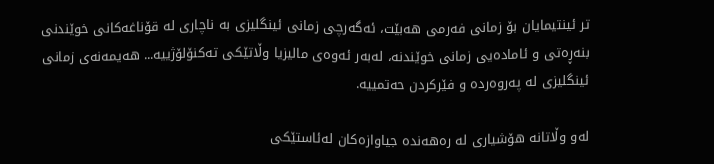تر ئینتیمایان بۆ زمانی‌ فه‌رمی‌ هه‌بێت، ئه‌گه‌رچی‌ زمانی‌ ئینگلیزی‌ به‌ ناچاری‌ له‌ قۆناغه‌كانی‌ خوێندنی‌ بنه‌ڕه‌تی‌ و ئاماده‌یی‌ زمانی‌ خوێندنه‌، له‌به‌ر ئه‌وه‌ی‌ مالیزیا وڵاتێكی‌ ته‌كنۆلۆژییه‌... هه‌یمه‌نه‌ی‌ زمانی‌ ئینگلیزی‌ له‌ په‌روه‌رده‌ و فێركردن حه‌تمییه‌.

له‌و وڵاتانه‌ هۆشیاری‌ له‌ ره‌هه‌نده‌ جیاوازه‌كان له‌ئاستێكی‌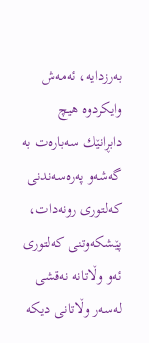به‌رزدایه،‌ ئه‌مه‌ش وایكردوه‌ هیچ دابڕانێك سه‌باره‌ت به‌ گه‌شه‌و په‌ره‌سه‌ندنی‌ كەلتوری‌ رونه‌دات، پێشكه‌وتنی‌ كەلتوری‌ ئه‌و وڵاتانه‌ نه‌قشی‌ له‌سه‌ر وڵاتانی‌ دیكه‌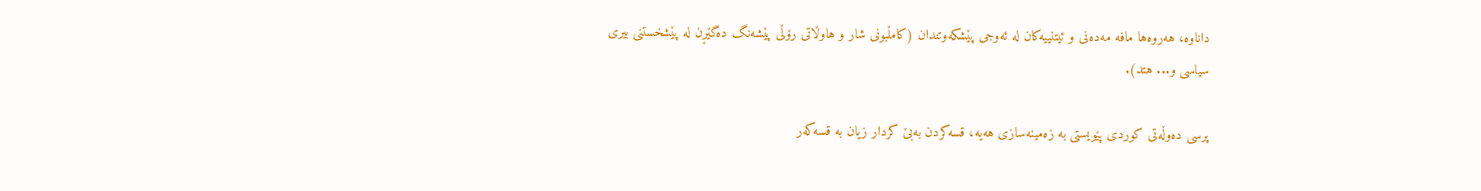داناوه‌، هه‌روه‌ها مافه‌ مه‌ده‌نی‌ و ئیتنییه‌كان له‌ ئه‌وجی‌ پێشكه‌وتندان (كامڵبونی‌ شار و هاوڵاتی‌ رۆڵی‌ پێشه‌نگ ده‌گێڕن له‌ پێشخستنی‌ بیری‌ سیاسی‌ و... هتد).

پرسی‌ ده‌وڵه‌تی‌ كوردی‌ پێویستی‌ به‌ زه‌مینه‌سازی‌ هه‌یه‌، قسه‌كردن به‌بێ‌ كردار زیان به‌ قسه‌كه‌ر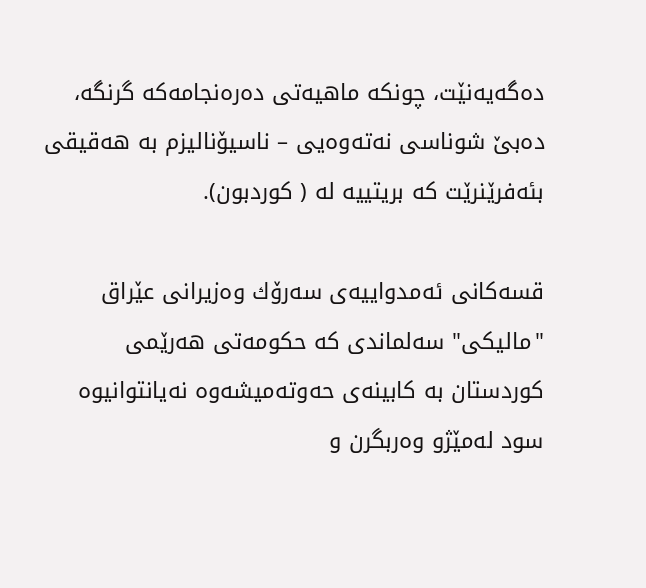ده‌گه‌یه‌نێت، چونكه‌ ماهیه‌تی‌ ده‌ره‌نجامه‌كه‌ گرنگه‌، ده‌بێ‌ شوناسی‌ نه‌ته‌وه‌یی‌ – ناسیۆنالیزم به‌ هه‌قیقی‌ بئه‌فرێنرێت كه‌ بریتییه‌ له‌ ( كوردبون).

قسه‌كانی‌ ئه‌مدواییه‌ی‌ سه‌رۆك وه‌زیرانی‌ عێراق "مالیكی‌" سه‌لماندی‌ كه‌ حكومه‌تی‌ هه‌رێمی‌ كوردستان به‌ كابینه‌ی‌ حه‌وته‌میشه‌وه‌ نه‌یانتوانیوه‌ سود له‌مێژو وه‌ربگرن و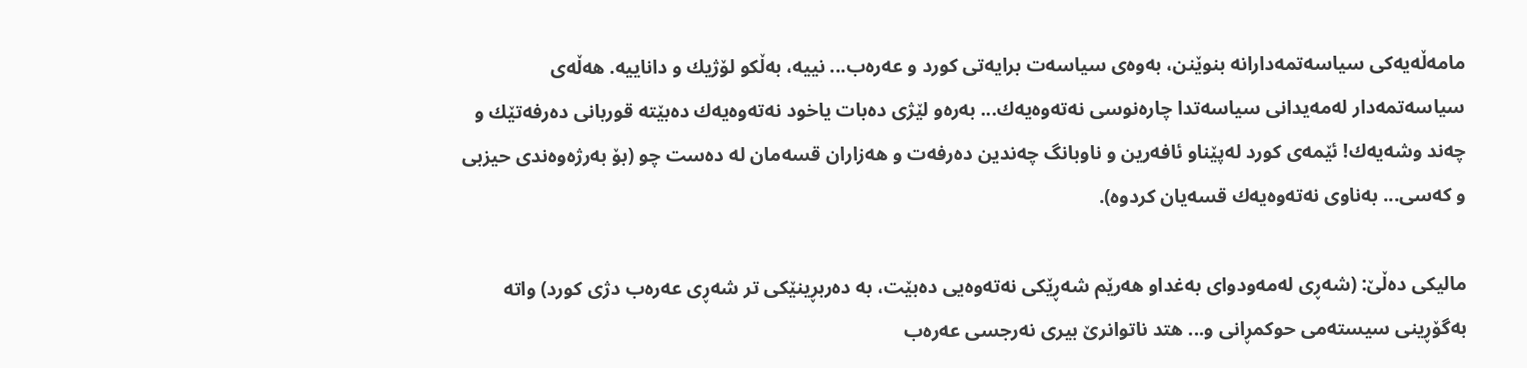مامه‌ڵه‌یه‌كی‌ سیاسه‌تمه‌دارانه‌ بنوێنن، به‌وه‌ی‌ سیاسه‌ت برایه‌تی‌ كورد و عه‌ره‌ب... نییه‌، به‌ڵكو لۆژیك و داناییه‌. هه‌ڵه‌ی‌ سیاسه‌تمه‌دار له‌مه‌یدانی‌ سیاسه‌تدا چاره‌نوسی‌ نه‌ته‌وه‌یه‌ك... به‌ره‌و لێژی‌ ده‌بات یاخود نه‌ته‌وه‌یه‌ك ده‌بێته‌ قوربانی‌ ده‌رفه‌تێك و چه‌ند وشه‌یه‌ك! ئێمه‌ی‌ كورد له‌پێناو ئافه‌رین و ناوبانگ چه‌ندین ده‌رفه‌ت و هه‌زاران قسه‌مان له‌ ده‌ست چو (بۆ به‌رژه‌وه‌ندی‌ حیزبی‌ و كه‌سی‌... به‌ناوی‌ نه‌ته‌وه‌یه‌ك قسه‌یان كردوه‌).

مالیكی‌ ده‌ڵێ‌: (شه‌ڕی‌ له‌مه‌ودوای‌ به‌غداو هه‌رێم شه‌ڕێكی‌ نه‌ته‌وه‌یی‌ ده‌بێت، به‌ ده‌ربڕینێكی‌ تر شه‌ڕی‌ عه‌ره‌ب دژی‌ كورد) واته‌ به‌گۆڕینی‌ سیسته‌می‌ حوكمڕانی‌ و... هتد ناتوانرێ‌ بیری‌ نه‌رجسی‌ عه‌ره‌ب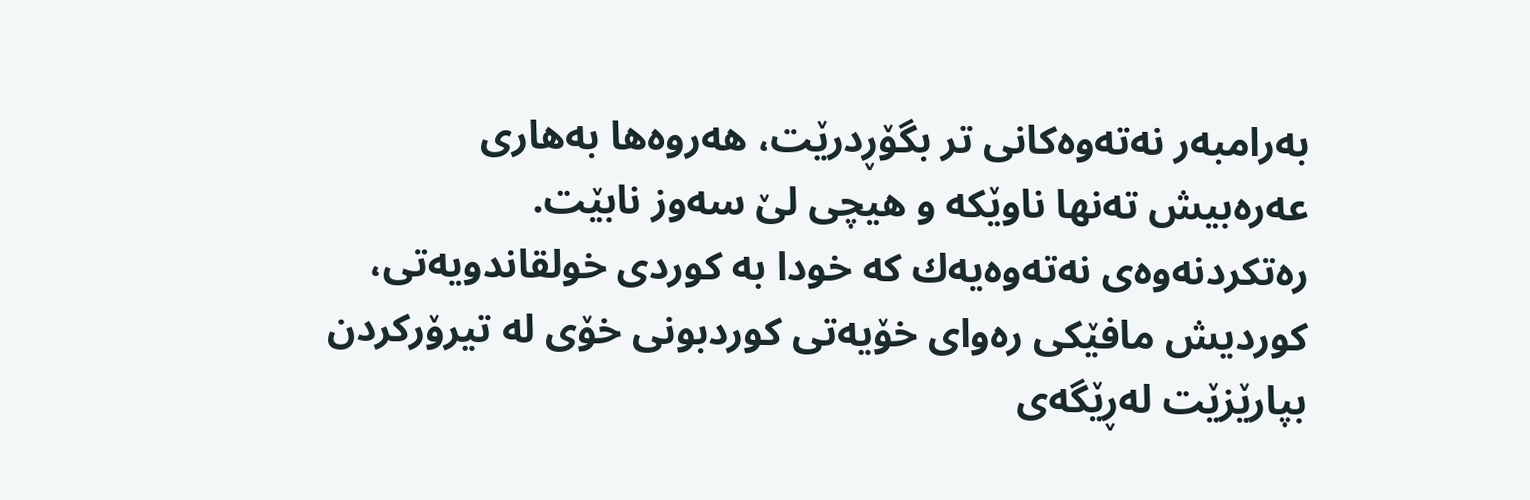به‌رامبه‌ر نه‌ته‌وه‌كانی‌ تر بگۆڕدرێت، هه‌روه‌ها به‌هاری‌ عه‌ره‌بیش ته‌نها ناوێكه‌ و هیچی‌ لێ‌ سه‌وز نابێت. ره‌تكردنه‌وه‌ی‌ نه‌ته‌وه‌یه‌ك كه‌ خودا به ‌كوردی‌ خولقاندویه‌تی‌، كوردیش مافێكی‌ ره‌وای‌ خۆیه‌تی‌ كوردبونی‌ خۆی‌ له‌ تیرۆركردن بپارێزێت له‌ڕێگه‌ی‌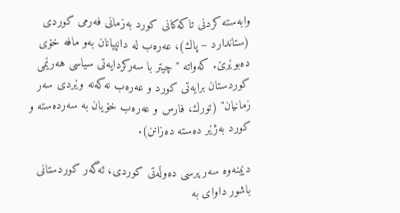وابه‌سته‌ كردنی‌ تاكه‌كانی‌ كورد به‌زمانی فه‌رمی‌ كوردی‌ (ستاندارد – پاك)، عه‌ره‌ب له‌ دانپیانان به‌و مافه‌ خۆی‌ ده‌بوێرێ. كه‌واته‌ "چیتر با سه‌ركردایه‌تی‌ سیاسی‌ هه‌رێمی‌ كوردستان برایه‌تی‌ كورد و عه‌ره‌ب نه‌كه‌نه‌ وێردی‌ سه‌ر زمانیان" (تورك، فارس و عه‌ره‌ب خۆیان به‌ سه‌رده‌سته‌ و كورد به‌ژێر ده‌سته‌ ده‌زانن).

دێینه‌وه‌ سه‌ر پرسی‌ ده‌وڵه‌تی‌ كوردی‌، ئه‌گه‌ر كوردستانی‌ باشور داوای‌ به‌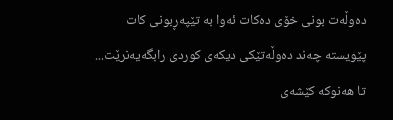ده‌وڵه‌ت بونی‌ خۆی‌ ده‌كات ئه‌وا به‌ تێپه‌ڕبونی‌ كات پێویسته‌ چه‌ند ده‌وڵه‌تێكی‌ دیكه‌ی‌ كوردی‌ رابگه‌یه‌نرێت... تا هه‌نوكه‌ كێشه‌ی‌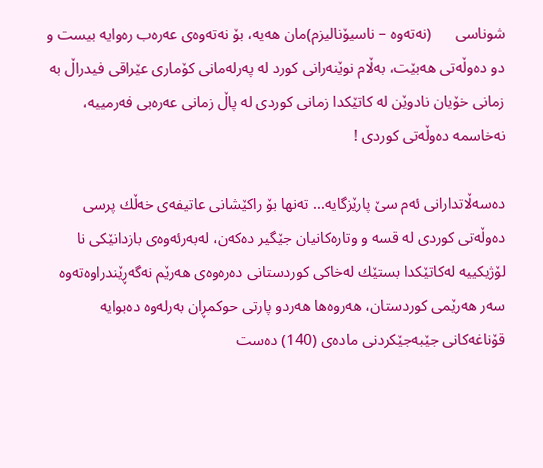شوناسی‌      (نه‌ته‌وه‌ – ناسیۆنالیزم)مان هه‌یه‌، بۆ نه‌ته‌وه‌ی‌ عه‌ره‌ب ره‌وایه‌ بیست و دو ده‌وڵه‌تی‌ هه‌بێت، به‌ڵام نوێنه‌رانی‌ كورد له‌ په‌رله‌مانی‌ كۆماری‌ عێراقی‌ فیدراڵ به‌ زمانی‌ خۆیان نادوێن له‌ كاتێكدا زمانی‌ كوردی‌ له‌ پاڵ زمانی‌ عه‌ره‌بی‌ فه‌رمییه‌، نه‌خاسمه‌ ده‌وڵه‌تی‌ كوردی‌ !

ده‌سه‌ڵاتدارانی‌ ئه‌م سێ‌ پارێزگایه‌... ته‌نها بۆ راكێشانی‌ عاتیفه‌ی‌ خه‌ڵك پرسی‌ ده‌وڵه‌تی‌ كوردی‌ له‌ قسه‌ و وتاره‌كانیان جێگیر ده‌كه‌ن، له‌به‌رئه‌وه‌ی‌ بازدانێكی‌ نا لۆژیكییه‌ له‌كاتێكدا بستێك له‌خاكی‌ كوردستانی‌ ده‌ره‌وه‌ی‌ هه‌رێم نه‌گه‌ڕێندراوه‌ته‌وه‌ سه‌ر هه‌رێمی‌ كوردستان، هه‌روه‌ها هه‌ردو پارتی‌ حوكمڕان به‌رله‌وه‌ ده‌بوایه‌ قۆناغه‌كانی‌ جێبه‌جێكردنی‌ ماده‌ی‌ (140) ده‌ست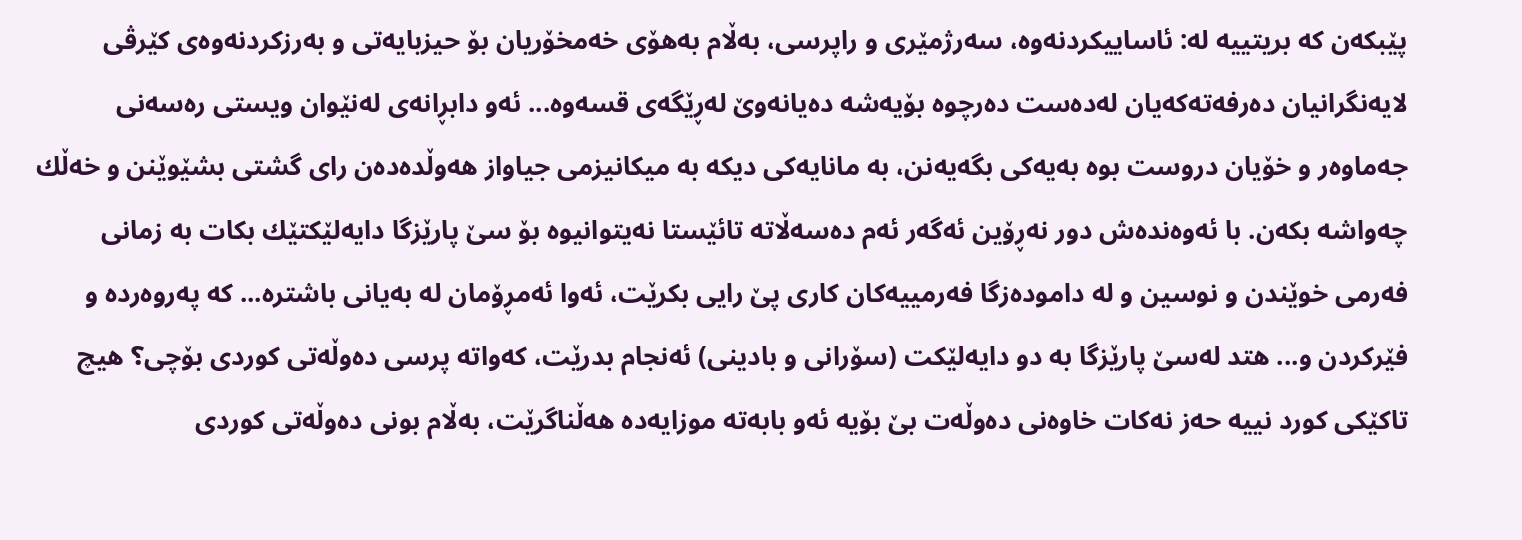پێبكه‌ن كه‌ بریتییه‌ له‌: ئاساییكردنه‌وه‌، سه‌رژمێری‌ و راپرسی‌، به‌ڵام به‌هۆی‌ خه‌مخۆریان بۆ حیزبایه‌تی‌ و به‌رزكردنه‌وه‌ی‌ كێرڤی‌ لایه‌نگرانیان ده‌رفه‌ته‌كه‌یان له‌ده‌ست ده‌رچوه‌ بۆیه‌شه‌ ده‌یانه‌وێ‌ له‌ڕێگه‌ی‌ قسه‌وه‌... ئه‌و دابڕانه‌ی‌ له‌نێوان ویستی‌ ره‌سه‌نی‌ جه‌ماوه‌ر و خۆیان دروست بوه‌ به‌یه‌كی‌ بگه‌یه‌نن، به‌ مانایه‌كی‌ دیكه‌ به‌ میكانیزمی‌ جیاواز هه‌وڵده‌ده‌ن رای‌ گشتی‌ بشێوێنن و خه‌ڵك چه‌واشه‌ بكه‌ن. با ئه‌وه‌نده‌ش دور نه‌ڕۆین ئه‌گه‌ر ئه‌م ده‌سه‌ڵاته‌ تائێستا نه‌یتوانیوه‌ بۆ سێ‌ پارێزگا دایه‌لێكتێك بكات به‌ زمانی‌ فه‌رمی‌ خوێندن و نوسین و له‌ داموده‌زگا فه‌رمییه‌كان كاری‌ پێ‌ رایی‌ بكرێت، ئه‌وا ئه‌مڕۆمان له‌ به‌یانی‌ باشتره‌... كه‌ په‌روه‌رده‌ و فێركردن و... هتد له‌سێ‌ پارێزگا به‌ دو دایه‌لێكت (سۆرانی‌ و بادینی‌) ئه‌نجام بدرێت، كه‌واته‌ پرسی‌ ده‌وڵه‌تی‌ كوردی‌ بۆچی‌؟ هیچ تاكێكی‌ كورد نییه‌ حه‌ز نه‌كات خاوه‌نی‌ ده‌وڵه‌ت بێ‌ بۆیه‌ ئه‌و بابه‌ته‌ موزایه‌ده‌ هه‌ڵناگرێت، به‌ڵام بونی‌ ده‌وڵه‌تی‌ كوردی‌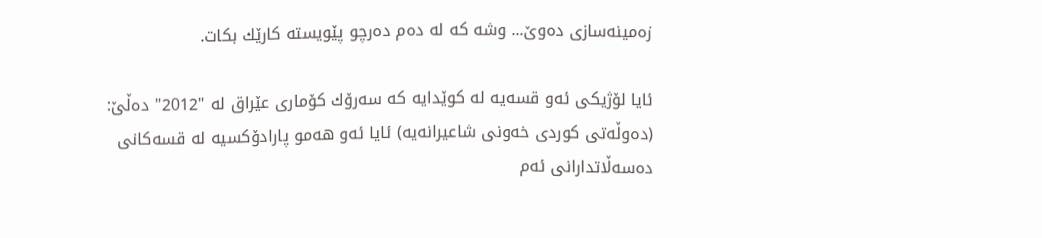زه‌مینه‌سازی‌ ده‌وێ‌... وشه‌ كه‌ له‌ ده‌م ده‌رچو پێویسته‌ كارێك بكات.

ئایا لۆژیكی‌ ئه‌و قسه‌یه‌ له‌ كوێدایه‌ كه‌ سه‌رۆك كۆماری‌ عێراق له ‌"2012" ده‌ڵێ‌: (ده‌وڵه‌تی‌ كوردی‌ خه‌ونی‌ شاعیرانه‌یه‌) ئایا ئه‌و هه‌مو پارادۆكسیه‌ له‌ قسه‌كانی‌ ده‌سه‌ڵاتدارانی‌ ئه‌م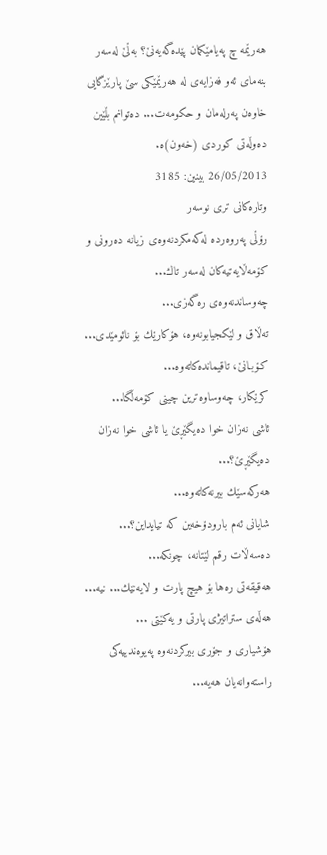هه‌رێمه‌ چ په‌یامێكمان پێده‌گه‌یه‌نێ‌؟ به‌ڵێ‌ له‌سه‌ر بنه‌مای‌ ئه‌و فه‌زایه‌ی‌ له‌ هه‌رێمێكی‌ سێ‌ پارێزگایی‌ خاوه‌ن په‌رله‌مان و حكومه‌ت... ده‌توانم بڵێین ده‌وڵه‌تی‌ كوردی‌ (خه‌ون)ه.
26/05/2013 بینین: 3185
وتاره‌کانی تری نوسه‌ر
رۆڵی‌ په‌روه‌رده‌ له‌كه‌مكردنه‌وه‌ی‌ زیانه‌ ده‌رونی‌ و كۆمه‌ڵایه‌تیه‌كان له‌سه‌ر تاك...
چه‌وساندنه‌وه‌ی‌ ره‌گه‌زی‌...
ته‌ڵاق و لێكجیابونه‌وه‌، هۆكارێك بۆ نائومێدی‌...
كـۆبـانێ‌، تاقیمانده‌كاته‌وه‌...
كرێكار، چه‌وساوه‌ترین چینی‌ كۆمه‌ڵگا...
ئاشی‌ نه‌زان خوا ده‌یگێڕێ‌ یا ئاشی‌ خوا نه‌زان ده‌یگێڕێ؟...
هه‌ركه‌سێك بیرنه‌كاته‌وه‌...
شایانی‌ ئه‌م بارودۆخه‌ین كه‌ تیایداین؟...
ده‌سه‌ڵات رقم لێتانه‌، چونكه‌...
هه‌قیقه‌تی‌ ره‌ها بۆ هیچ پارت و لایه‌نێك... نیه‌...
هه‌ڵه‌ی‌ ستراتیژی‌ پارتی‌ و یه‌كێتی‌ ...
هۆشیاری و جۆری بیركردنه‌وه‌ په‌یوه‌ندییه‌كی راسته‌وانه‌یان هه‌یه‌...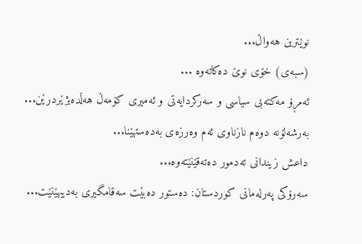نوێترین هه‌واڵ...
(سبەى) خۆى نوێ دەکاتەوە ...
ئه‌مڕۆ مه‌كته‌بی‌ سیاسی‌ و سه‌ركردایه‌تی‌ و ئه‌میری‌ كۆمه‌ڵ هەڵدەبژێردرێن...
به‌رشه‌لۆنه‌ دوه‌م نازناوی ئه‌م وه‌رزه‌ی به‌ده‌ستهێنا...
داعش زیندانی تەدمور دەتەقێنێتەوە...
سەرۆكی پەرلەمانی كوردستان: دەستور دەبێت سەقامگیری بەدیبهێنێت...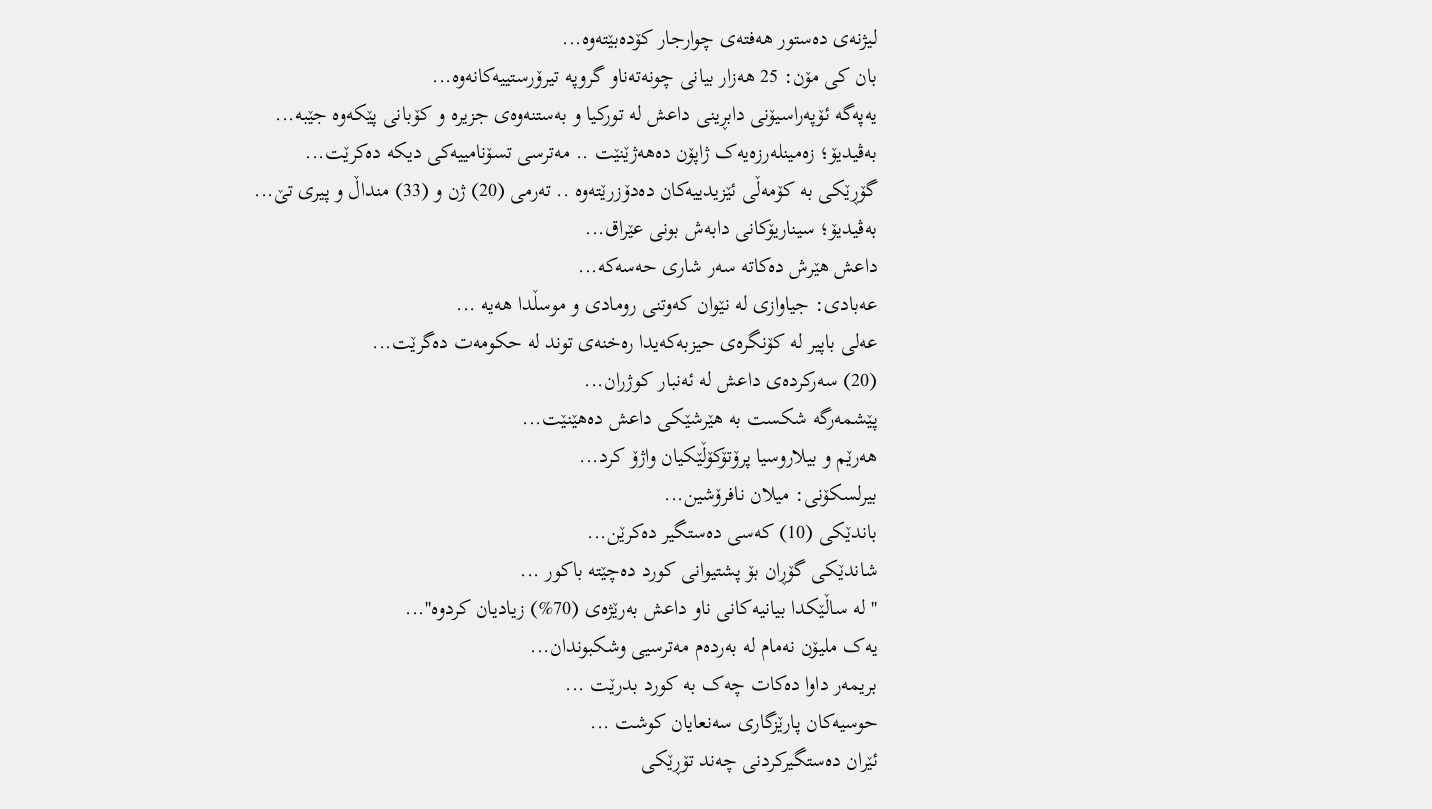لیژنەی دەستور هەفتەی چوارجار كۆدەبێتەوە...
بان كی مۆن: 25 هەزار بیانی چونەتەناو گروپە تیرۆرستییەكانەوە...
یەپەگە ئۆپەراسیۆنی دابڕینی داعش لە تورکیا و بەستنەوەی جزیرە و کۆبانی پێکەوە جێبە...
بەڤیدیۆ؛ زەمینلەرزەیەک ژاپۆن دەهەژێنێت .. مەترسی تسۆنامییەکی دیکە دەکرێت...
گۆڕێکی بە کۆمەڵی ئێزیدییەکان دەدۆزرێتەوە .. تەرمی (20) ژن و (33) منداڵ و پیری تێ...
بەڤیدیۆ؛ سیناریۆکانی دابەش بونی عێراق...
داعش هێرش دەکاتە سەر شاری حەسەکە...
عه‌بادی: جیاوازی له‌ نێوان کەوتنی رومادی و موسڵدا هه‌یه‌ ...
عەلی باپیر لە کۆنگرەی حیزبەکەیدا رەخنەی توند لە حکومەت دەگرێت...
(20) سه‌ركرده‌ی داعش لە ئەنبار کوژران...
پێشمەرگە شكست بە هێرشێكی داعش دەهێنێت...
هەرێم و بیلاروسیا پرۆتۆکۆڵێکیان واژۆ کرد...
بیرلسكۆنی: میلان نافرۆشین...
باندێکی (10) کەسى دەستگیر دەکرێن...
شاندێکى گۆڕان بۆ پشتیوانی کورد دەچێتە باکور ...
''لە ساڵێکدا بیانیه‌كانی ناو داعش بەرێژەى (70%) زیادیان کردوە''...
یەک ملیۆن نەمام لە بەردەم مەترسیی وشکبوندان...
بریمه‌ر داوا دەکات چەک بە کورد بدرێت ...
حوسیەکان پارێزگارى سەنعایان کوشت ...
ئێران دەستگیرکردنى چه‌ند تۆڕێكی‌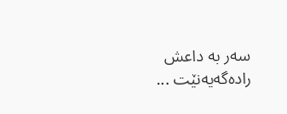سه‌ر به‌ داعش رادەگەیەنێت ...